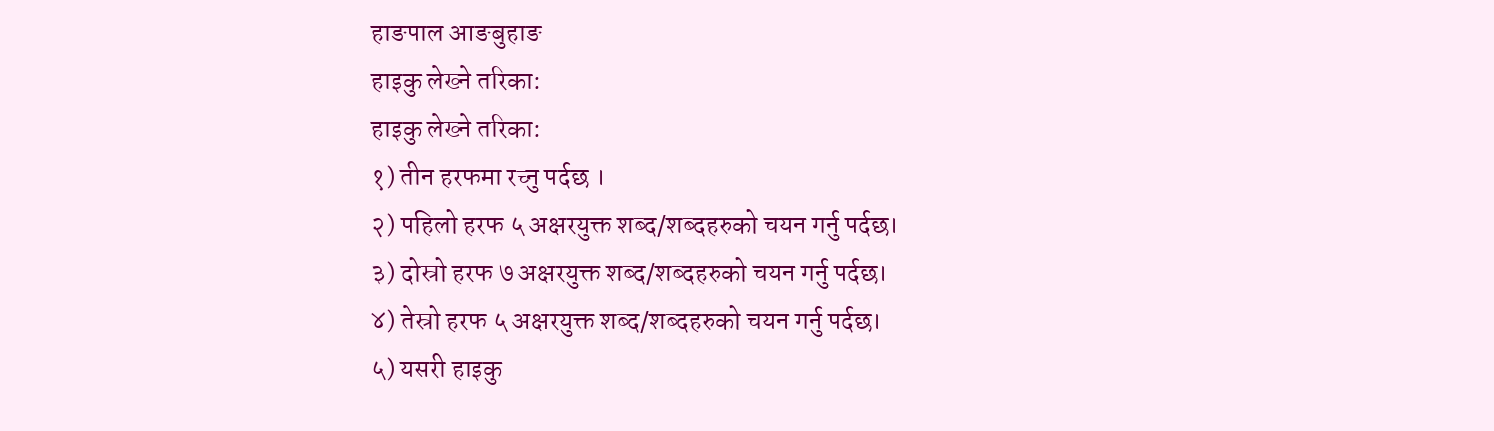हाङपाल आङबुहाङ
हाइकु लेख्ने तरिका:
हाइकु लेख्ने तरिका:
१) तीन हरफमा रच्नु पर्दछ ।
२) पहिलो हरफ ५ अक्षरयुक्त शब्द/शब्दहरुको चयन गर्नु पर्दछ।
३) दोस्रो हरफ ७ अक्षरयुक्त शब्द/शब्दहरुको चयन गर्नु पर्दछ।
४) तेस्रो हरफ ५ अक्षरयुक्त शब्द/शब्दहरुको चयन गर्नु पर्दछ।
५) यसरी हाइकु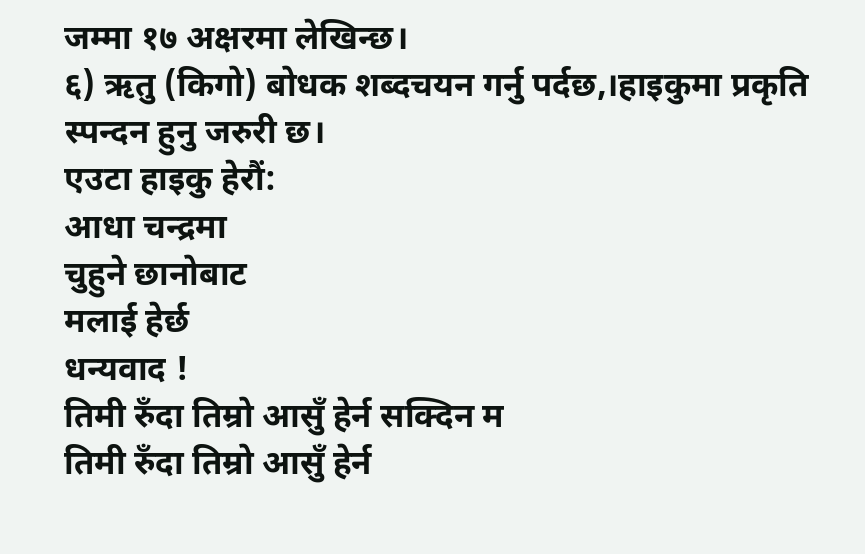जम्मा १७ अक्षरमा लेखिन्छ।
६) ऋतु (किगो) बोधक शब्दचयन गर्नु पर्दछ,।हाइकुमा प्रकृति स्पन्दन हुनु जरुरी छ।
एउटा हाइकु हेरौं:
आधा चन्द्रमा
चुहुने छानोबाट
मलाई हेर्छ
धन्यवाद !
तिमी रुँदा तिम्रो आसुँ हेर्न सक्दिन म
तिमी रुँदा तिम्रो आसुँ हेर्न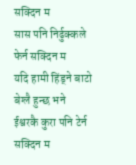सक्दिन म
सास पनि निर्ढुक्कले फेर्न सक्दिन म
यदि हामी हिंड्ने बाटो बेग्लै हुन्छ भने
ईश्वरकै कुरा पनि टेर्न सक्दिन म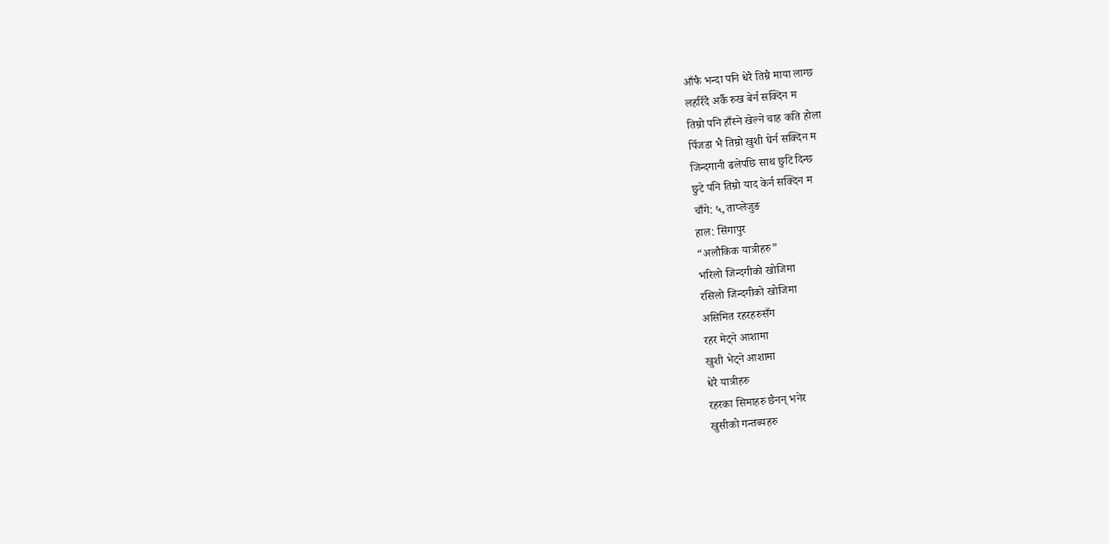आँफै भन्दा पनि धेरै तिम्रै माया लाग्छ
लहरिँदै अर्कै रुख बेर्न सक्दिन म
तिम्रो पनि हाँस्ने खेल्ने चाह कति होला
पिँजडा भै तिम्रो खुशी घेर्न सक्दिन म
जिन्दगानी ढलेपछि साथ छुटि दिन्छ
छुटे पनि तिम्रो याद केर्न सक्दिन म
चाँगे: ५, ताप्लेजुङ
हाल: सिंगापुर
“अलौकिक यात्रीहरु”
भरिलो जिन्दगीको खोजिमा
रसिलो जिन्दगीको खोजिमा
असिमित रहरहरुसँग
रहर मेट्ने आशामा
खुशी भेट्ने आशामा
धेरै यात्रीहरु
रहरका सिमाहरु छैनन् भनेर
खुसीको गन्तब्यहरु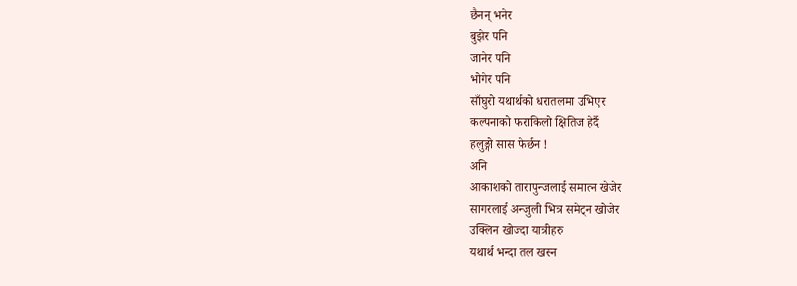छैनन् भनेर
बुझेर पनि
जानेर पनि
भोगेर पनि
साँघुरो यथार्थको धरातलमा उभिएर
कल्पनाको फराकिलो क्षितिज हेर्दै
हलुङ्गो सास फेर्छन !
अनि
आकाशको तारापुन्जलाई समात्न खेजेर
सागरलाई अन्जुली भित्र समेट्न खोजेर
उक्लिन खोज्दा यात्रीहरु
यथार्थ भन्दा तल खस्न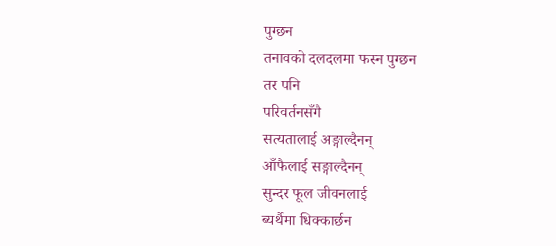पुग्छन
तनावको दलदलमा फस्न पुग्छन
तर पनि
परिवर्तनसँगै
सत्यतालाई अङ्गाल्दैनन्
आँफैलाई सङ्गाल्दैनन्
सुन्दर फूल जीवनलाई
ब्यर्थैमा धिक्कार्छन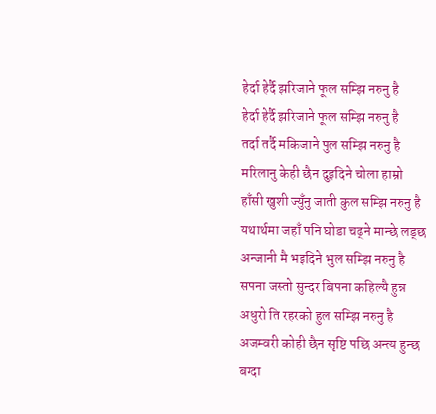हेर्दा हेर्दै झरिजाने फूल सम्झि नरुनु है
हेर्दा हेर्दै झरिजाने फूल सम्झि नरुनु है
तर्दा तर्दै मकिजाने पुल सम्झि नरुनु है
मरिलानु केही छैन दुइदिने चोला हाम्रो
हाँसी खुशी ज्युँनु जाती कुल सम्झि नरुनु है
यथार्थमा जहाँ पनि घोडा चढ्ने मान्छे लड्छ
अन्जानी मै भइदिने भुल सम्झि नरुनु है
सपना जस्तो सुन्दर बिपना कहिल्यै हुन्न
अधुरो ति रहरको हुल सम्झि नरुनु है
अजम्वरी कोही छैन सृष्टि पछि अन्त्य हुन्छ
बग्दा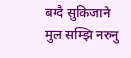बग्दै सुकिजाने मुल सम्झि नरुनु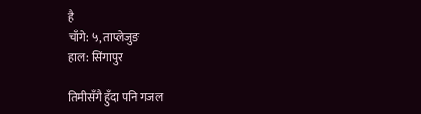है
चाँगे: ५, ताप्लेजुङ
हाल: सिंगापुर

तिमीसँगै हुँदा पनि गजल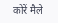कोरें मैले